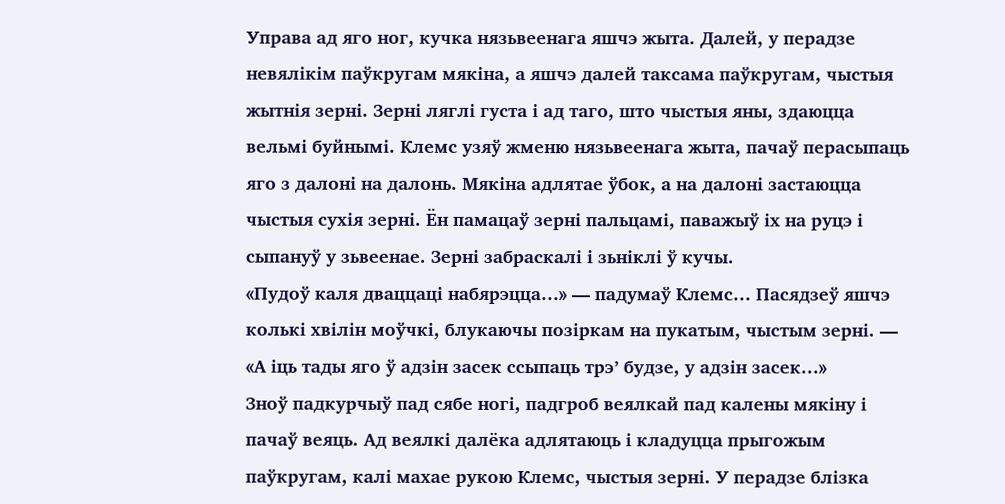Управа ад яго ног, кучка нязьвеенага яшчэ жыта. Далей, у перадзе невялікім паўкругам мякіна, а яшчэ далей таксама паўкругам, чыстыя жытнія зерні. Зерні ляглі густа і ад таго, што чыстыя яны, здаюцца вельмі буйнымі. Клемс узяў жменю нязьвеенага жыта, пачаў перасыпаць яго з далоні на далонь. Мякіна адлятае ўбок, а на далоні застаюцца чыстыя сухія зерні. Ён памацаў зерні пальцамі, паважыў іх на руцэ і сыпануў у зьвеенае. Зерні забраскалі і зьніклі ў кучы.
«Пудоў каля дваццаці набярэцца…» — падумаў Клемс… Пасядзеў яшчэ колькі хвілін моўчкі, блукаючы позіркам на пукатым, чыстым зерні. — «А іць тады яго ў адзін засек ссыпаць трэ’ будзе, у адзін засек…»
Зноў падкурчыў пад сябе ногі, падгроб веялкай пад калены мякіну і пачаў веяць. Ад веялкі далёка адлятаюць і кладуцца прыгожым паўкругам, калі махае рукою Клемс, чыстыя зерні. У перадзе блізка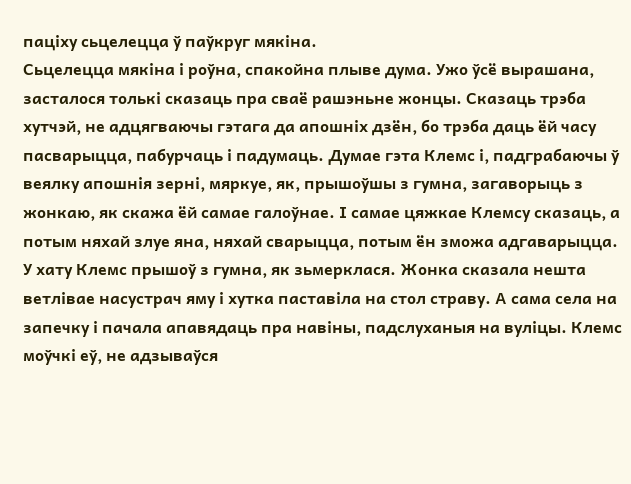паціху сьцелецца ў паўкруг мякіна.
Сьцелецца мякіна і роўна, спакойна плыве дума. Ужо ўсё вырашана, засталося толькі сказаць пра сваё рашэньне жонцы. Сказаць трэба хутчэй, не адцягваючы гэтага да апошніх дзён, бо трэба даць ёй часу пасварыцца, пабурчаць і падумаць. Думае гэта Клемс і, падграбаючы ў веялку апошнія зерні, мяркуе, як, прышоўшы з гумна, загаворыць з жонкаю, як скажа ёй самае галоўнае. І самае цяжкае Клемсу сказаць, а потым няхай злуе яна, няхай сварыцца, потым ён зможа адгаварыцца.
У хату Клемс прышоў з гумна, як зьмерклася. Жонка сказала нешта ветлівае насустрач яму і хутка паставіла на стол страву. А сама села на запечку і пачала апавядаць пра навіны, падслуханыя на вуліцы. Клемс моўчкі еў, не адзываўся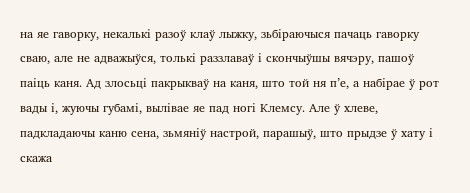на яе гаворку, некалькі разоў клаў лыжку, зьбіраючыся пачаць гаворку сваю, але не адважыўся, толькі раззлаваў і скончыўшы вячэру, пашоў паіць каня. Ад злосьці пакрыкваў на каня, што той ня п’е, а набірае ў рот вады і, жуючы губамі, вылівае яе пад ногі Клемсу. Але ў хлеве, падкладаючы каню сена, зьмяніў настрой, парашыў, што прыдзе ў хату і скажа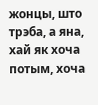жонцы, што трэба, а яна, хай як хоча потым, хоча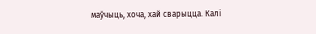маўчыць, хоча, хай сварыцца. Калі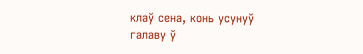клаў сена, конь усунуў галаву ў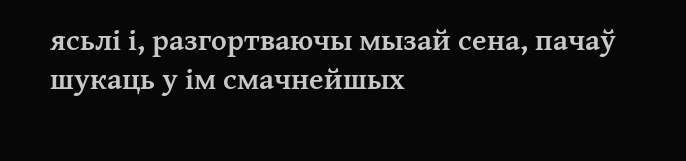ясьлі і, разгортваючы мызай сена, пачаў шукаць у ім смачнейшых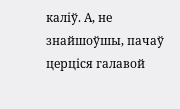каліў. А, не знайшоўшы, пачаў церціся галавой